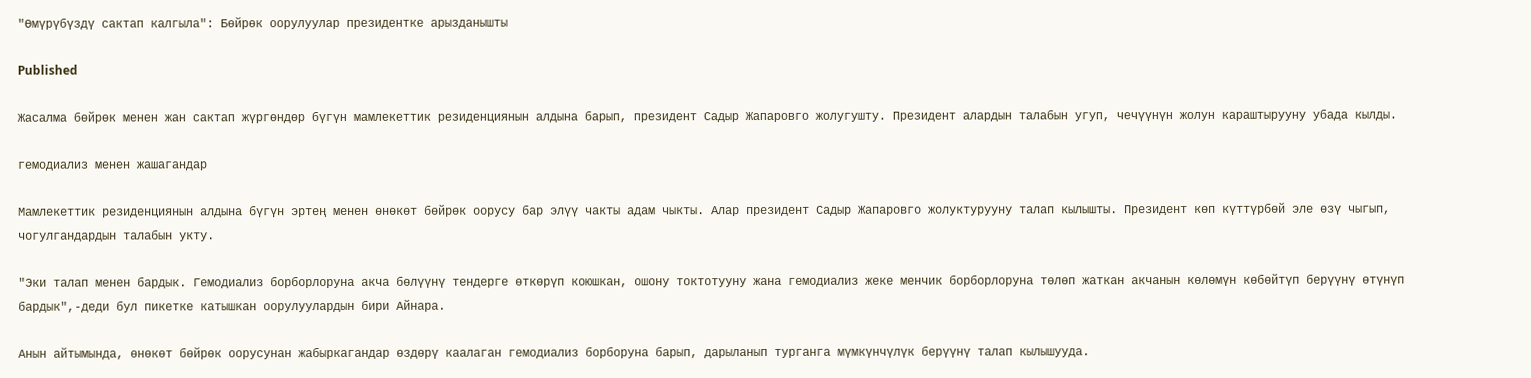"Өмүрүбүздү сактап калгыла": Бөйрөк оорулуулар президентке арызданышты

Published

Жасалма бөйрөк менен жан сактап жүргөндөр бүгүн мамлекеттик резиденциянын алдына барып, президент Садыр Жапаровго жолугушту. Президент алардын талабын угуп, чечүүнүн жолун караштырууну убада кылды.

гемодиализ менен жашагандар

Мамлекеттик резиденциянын алдына бүгүн эртең менен өнөкөт бөйрөк оорусу бар элүү чакты адам чыкты. Алар президент Садыр Жапаровго жолуктурууну талап кылышты. Президент көп күттүрбөй эле өзү чыгып, чогулгандардын талабын укту.

"Эки талап менен бардык. Гемодиализ борборлоруна акча бөлүүнү тендерге өткөрүп коюшкан, ошону токтотууну жана гемодиализ жеке менчик борборлоруна төлөп жаткан акчанын көлөмүн көбөйтүп берүүнү өтүнүп бардык",-деди бул пикетке катышкан оорулуулардын бири Айнара.

Анын айтымында, өнөкөт бөйрөк оорусунан жабыркагандар өздөрү каалаган гемодиализ борборуна барып, дарыланып турганга мүмкүнчүлүк берүүнү талап кылышууда.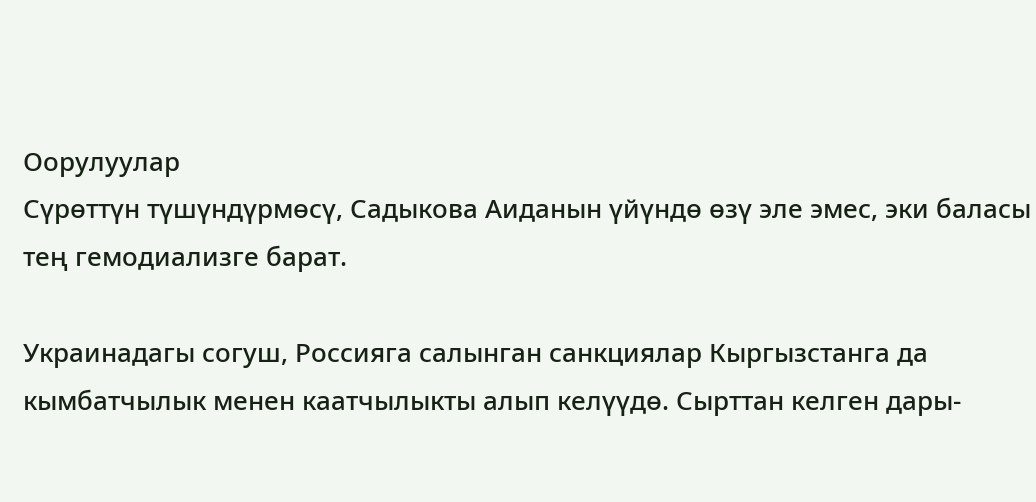Оорулуулар
Сүрөттүн түшүндүрмөсү, Садыкова Аиданын үйүндө өзү эле эмес, эки баласы тең гемодиализге барат.

Украинадагы согуш, Россияга салынган санкциялар Кыргызстанга да кымбатчылык менен каатчылыкты алып келүүдө. Сырттан келген дары-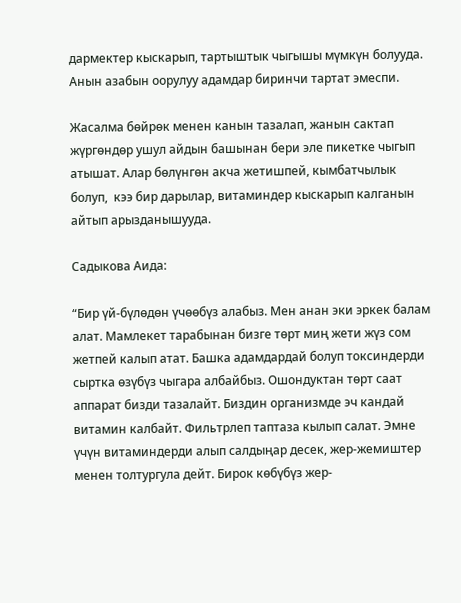дармектер кыскарып, тартыштык чыгышы мүмкүн болууда. Анын азабын оорулуу адамдар биринчи тартат эмеспи.

Жасалма бөйрөк менен канын тазалап, жанын сактап жүргөндөр ушул айдын башынан бери эле пикетке чыгып атышат. Алар бөлүнгөн акча жетишпей, кымбатчылык болуп,  кээ бир дарылар, витаминдер кыскарып калганын айтып арызданышууда.

Садыкова Аида:

“Бир үй-бүлөдөн үчөөбүз алабыз. Мен анан эки эркек балам алат. Мамлекет тарабынан бизге төрт миң жети жүз сом жетпей калып атат. Башка адамдардай болуп токсиндерди сыртка өзүбүз чыгара албайбыз. Ошондуктан төрт саат аппарат бизди тазалайт. Биздин организмде эч кандай витамин калбайт. Фильтрлеп таптаза кылып салат. Эмне үчүн витаминдерди алып салдыңар десек, жер-жемиштер менен толтургула дейт. Бирок көбүбүз жер-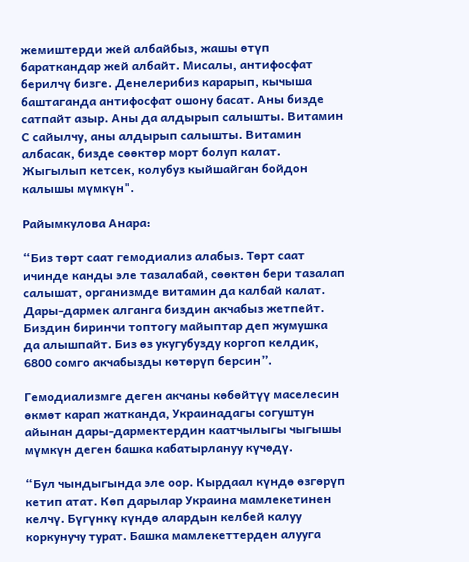жемиштерди жей албайбыз, жашы өтүп бараткандар жей албайт. Мисалы, антифосфат берилчү бизге. Денелерибиз карарып, кычыша баштаганда антифосфат ошону басат. Аны бизде сатпайт азыр. Аны да алдырып салышты. Витамин С сайылчу, аны алдырып салышты. Витамин албасак, бизде сөөктөр морт болуп калат. Жыгылып кетсек, колубуз кыйшайган бойдон калышы мүмкүн".

Райымкулова Анара:

“Биз төрт саат гемодиализ алабыз. Төрт саат ичинде канды эле тазалабай, сөөктөн бери тазалап салышат, организмде витамин да калбай калат. Дары-дармек алганга биздин акчабыз жетпейт. Биздин биринчи топтогу майыптар деп жумушка да алышпайт. Биз өз укугубузду коргоп келдик, 6800 сомго акчабызды көтөрүп берсин”.

Гемодиализмге деген акчаны көбөйтүү маселесин өкмөт карап жатканда, Украинадагы согуштун айынан дары-дармектердин каатчылыгы чыгышы мүмкүн деген башка кабатырлануу күчөдү.

“Бул чындыгында эле оор. Кырдаал күндө өзгөрүп кетип атат. Көп дарылар Украина мамлекетинен келчү. Бүгүнкү күндө алардын келбей калуу коркунучу турат. Башка мамлекеттерден алууга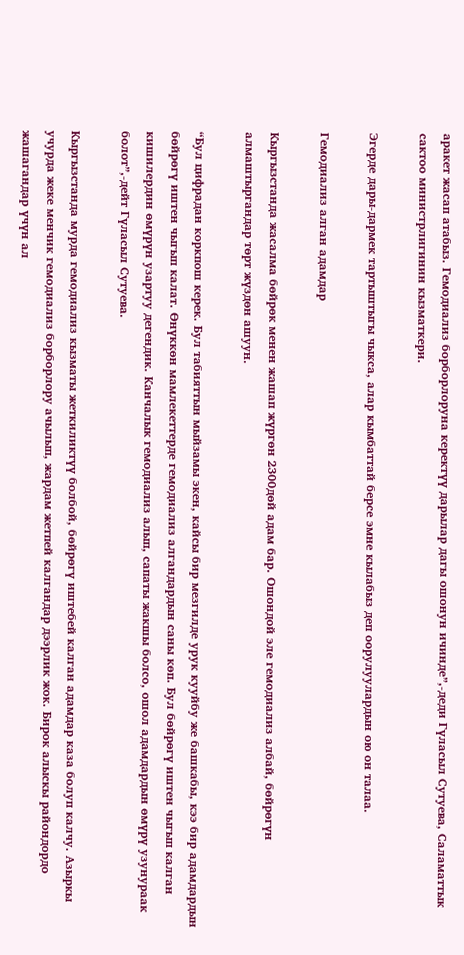аракет жасап атабыз. Гемодиализ борборлоруна керектүү дарылар дагы ошонун ичинде”,-деди Гүласыл Сутуева, Саламаттык сактоо министрлигинин кызматкери.

Эгерде дары-дармек тартыштыгы чыкса, алар кымбаттай берсе эмне кылабыз деп оорулуулардын ою он талаа.

Гемодиализ алган адамдар

Кыргызстанда жасалма бөйрөк менен жашап жүргөн 2300дөй адам бар. Ошондой эле гемодиализ албай, бөйрөгүн алмаштыргандар төрт жүздөн ашуун.

“Бул цифрадан коркпош керек. Бул табияттын мыйзамы экен, кайсы бир мезгилде урук кууйбу же башкабы, кээ бир адамдардын бөйрөгү иштен чыгып калат. Өнүккөн мамлекеттерде гемодиализ алгандардын саны көп. Бул бөйрөгү иштен чыгып калган кишилердин өмүрүн узартуу дегендик. Канчалык гемодиализ алып, сапаты жакшы болсо, ошол адамдардын өмүрү узунураак болот”,-дейт Гүласыл Сутуева.

Кыргызстанда мурда гемодиализ кызматы жеткиликтүү болбой, бөйрөгү иштебей калган адамдар каза болуп калчу. Азыркы учурда жеке менчик гемодиализ борборлору ачылып, жардам жетпей калгандар дээрлик жок. Бирок алыскы райондордо жашагандар үчүн ал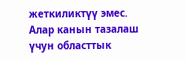жеткиликтүү эмес. Алар канын тазалаш үчун областтык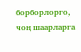борборлорго, чоң шаарларга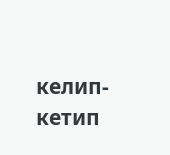келип-кетип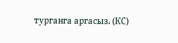турганга аргасыз. (КС)